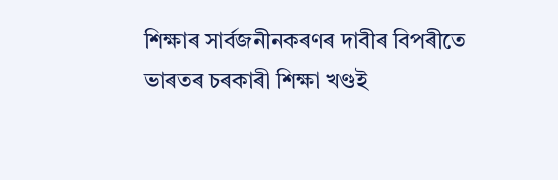শিক্ষাৰ সাৰ্বজনীনকৰণৰ দাবীৰ বিপৰীতে ভাৰতৰ চৰকাৰী শিক্ষা খণ্ডই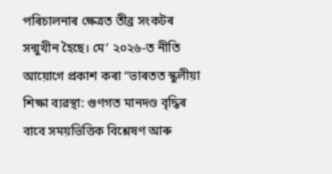পৰিচালনাৰ ক্ষেত্ৰত তীব্ৰ সংকটৰ সন্মুখীন হৈছে। মে’ ২০২৬-ত নীতি আয়োগে প্ৰকাশ কৰা “ভাৰতত স্কুলীয়া শিক্ষা ব্যৱস্থা: গুণগত মানদণ্ড বৃদ্ধিৰ বাবে সময়ভিত্তিক বিশ্লেষণ আৰু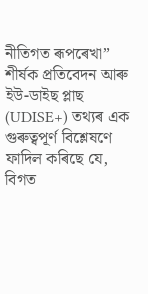নীতিগত ৰূপৰেখা” শীৰ্ষক প্ৰতিবেদন আৰু ইউ-ডাইছ প্লাছ (UDISE+) তথ্যৰ এক গুৰুত্বপূৰ্ণ বিশ্লেষণে ফাদিল কৰিছে যে, বিগত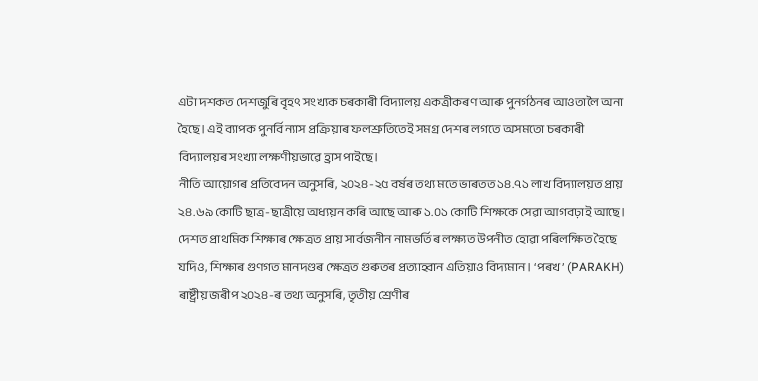এটা দশকত দেশজুৰি বৃহৎ সংখ্যক চৰকাৰী বিদ্যালয় একত্ৰীকৰণ আৰু পুনৰ্গঠনৰ আওতালৈ অনা হৈছে। এই ব্যাপক পুনৰ্বিন্যাস প্ৰক্ৰিয়াৰ ফলশ্ৰুতিতেই সমগ্ৰ দেশৰ লগতে অসমতো চৰকাৰী বিদ্যালয়ৰ সংখ্যা লক্ষণীয়ভাৱে হ্ৰাস পাইছে।
নীতি আয়োগৰ প্ৰতিবেদন অনুসৰি, ২০২৪-২৫ বৰ্ষৰ তথ্য মতে ভাৰতত ১৪.৭১ লাখ বিদ্যালয়ত প্ৰায় ২৪.৬৯ কোটি ছাত্ৰ-ছাত্ৰীয়ে অধ্যয়ন কৰি আছে আৰু ১.০১ কোটি শিক্ষকে সেৱা আগবঢ়াই আছে। দেশত প্ৰাথমিক শিক্ষাৰ ক্ষেত্ৰত প্ৰায় সাৰ্বজনীন নামভৰ্তিৰ লক্ষ্যত উপনীত হোৱা পৰিলক্ষিত হৈছে যদিও, শিক্ষাৰ গুণগত মানদণ্ডৰ ক্ষেত্ৰত গুৰুতৰ প্ৰত্যাহ্বান এতিয়াও বিদ্যমান। ‘পৰখ’ (PARAKH) ৰাষ্ট্ৰীয় জৰীপ ২০২৪-ৰ তথ্য অনুসৰি, তৃতীয় শ্ৰেণীৰ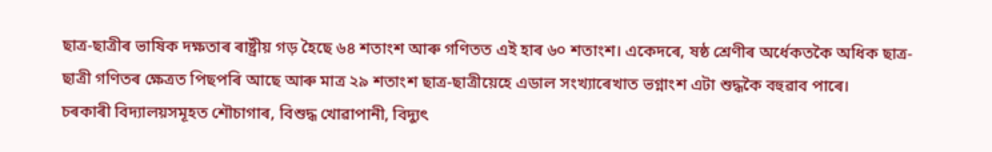ছাত্ৰ-ছাত্ৰীৰ ভাষিক দক্ষতাৰ ৰাষ্ট্ৰীয় গড় হৈছে ৬৪ শতাংশ আৰু গণিতত এই হাৰ ৬০ শতাংশ। একেদৰে, ষষ্ঠ শ্ৰেণীৰ অৰ্ধেকতকৈ অধিক ছাত্ৰ-ছাত্ৰী গণিতৰ ক্ষেত্ৰত পিছপৰি আছে আৰু মাত্ৰ ২৯ শতাংশ ছাত্ৰ-ছাত্ৰীয়েহে এডাল সংখ্যাৰেখাত ভগ্নাংশ এটা শুদ্ধকৈ বহুৱাব পাৰে।
চৰকাৰী বিদ্যালয়সমূহত শৌচাগাৰ, বিশুদ্ধ খোৱাপানী, বিদ্যুৎ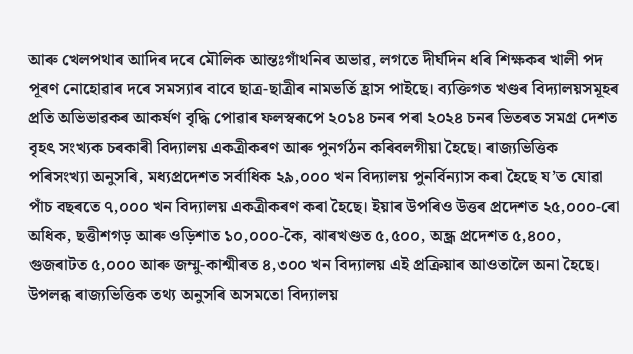আৰু খেলপথাৰ আদিৰ দৰে মৌলিক আন্তঃগাঁথনিৰ অভাৱ, লগতে দীৰ্ঘদিন ধৰি শিক্ষকৰ খালী পদ পূৰণ নোহোৱাৰ দৰে সমস্যাৰ বাবে ছাত্ৰ-ছাত্ৰীৰ নামভৰ্তি হ্ৰাস পাইছে। ব্যক্তিগত খণ্ডৰ বিদ্যালয়সমূহৰ প্ৰতি অভিভাৱকৰ আকৰ্ষণ বৃদ্ধি পোৱাৰ ফলস্বৰূপে ২০১৪ চনৰ পৰা ২০২৪ চনৰ ভিতৰত সমগ্ৰ দেশত বৃহৎ সংখ্যক চৰকাৰী বিদ্যালয় একত্ৰীকৰণ আৰু পুনৰ্গঠন কৰিবলগীয়া হৈছে। ৰাজ্যভিত্তিক পৰিসংখ্যা অনুসৰি, মধ্যপ্ৰদেশত সৰ্বাধিক ২৯,০০০ খন বিদ্যালয় পুনৰ্বিন্যাস কৰা হৈছে য’ত যোৱা পাঁচ বছৰতে ৭,০০০ খন বিদ্যালয় একত্ৰীকৰণ কৰা হৈছে। ইয়াৰ উপৰিও উত্তৰ প্ৰদেশত ২৫,০০০-ৰো অধিক, ছত্তীশগড় আৰু ওড়িশাত ১০,০০০-কৈ, ঝাৰখণ্ডত ৫,৫০০, অন্ধ্ৰ প্ৰদেশত ৫,৪০০, গুজৰাটত ৫,০০০ আৰু জম্মু-কাশ্মীৰত ৪,৩০০ খন বিদ্যালয় এই প্ৰক্ৰিয়াৰ আওতালৈ অনা হৈছে। উপলব্ধ ৰাজ্যভিত্তিক তথ্য অনুসৰি অসমতো বিদ্যালয়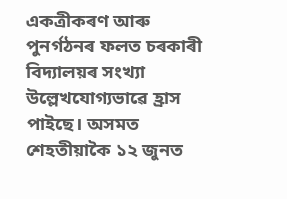একত্ৰীকৰণ আৰু পুনৰ্গঠনৰ ফলত চৰকাৰী বিদ্যালয়ৰ সংখ্যা উল্লেখযোগ্যভাৱে হ্ৰাস পাইছে। অসমত শেহতীয়াকৈ ১২ জুনত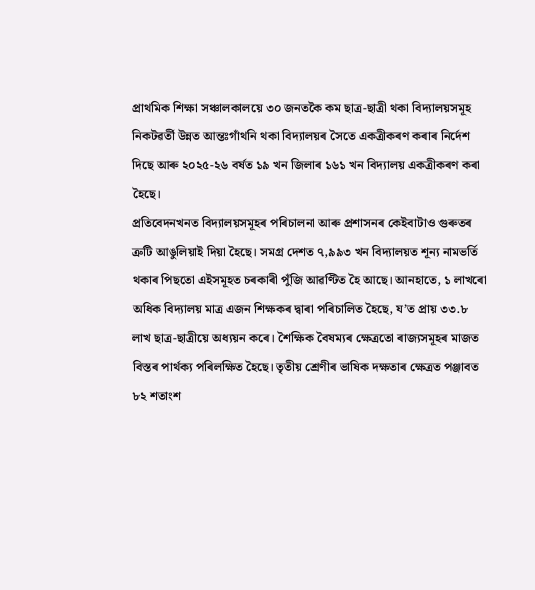প্ৰাথমিক শিক্ষা সঞ্চালকালয়ে ৩০ জনতকৈ কম ছাত্ৰ-ছাত্ৰী থকা বিদ্যালয়সমূহ নিকটৱৰ্তী উন্নত আন্তঃগাঁথনি থকা বিদ্যালয়ৰ সৈতে একত্ৰীকৰণ কৰাৰ নিৰ্দেশ দিছে আৰু ২০২৫-২৬ বৰ্ষত ১৯ খন জিলাৰ ১৬১ খন বিদ্যালয় একত্ৰীকৰণ কৰা হৈছে।
প্ৰতিবেদনখনত বিদ্যালয়সমূহৰ পৰিচালনা আৰু প্ৰশাসনৰ কেইবাটাও গুৰুতৰ ত্ৰুটি আঙুলিয়াই দিয়া হৈছে। সমগ্ৰ দেশত ৭,৯৯৩ খন বিদ্যালয়ত শূন্য নামভৰ্তি থকাৰ পিছতো এইসমূহত চৰকাৰী পুঁজি আৱণ্টিত হৈ আছে। আনহাতে, ১ লাখৰো অধিক বিদ্যালয় মাত্ৰ এজন শিক্ষকৰ দ্বাৰা পৰিচালিত হৈছে, য’ত প্ৰায় ৩৩.৮ লাখ ছাত্ৰ-ছাত্ৰীয়ে অধ্যয়ন কৰে। শৈক্ষিক বৈষম্যৰ ক্ষেত্ৰতো ৰাজ্যসমূহৰ মাজত বিস্তৰ পাৰ্থক্য পৰিলক্ষিত হৈছে। তৃতীয় শ্ৰেণীৰ ভাষিক দক্ষতাৰ ক্ষেত্ৰত পঞ্জাবত ৮২ শতাংশ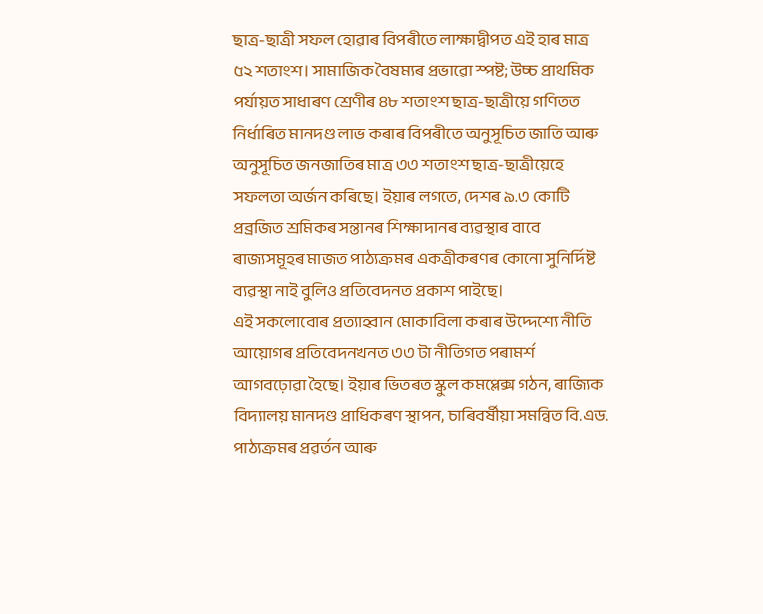ছাত্ৰ-ছাত্ৰী সফল হোৱাৰ বিপৰীতে লাক্ষাদ্বীপত এই হাৰ মাত্ৰ ৫২ শতাংশ। সামাজিক বৈষম্যৰ প্ৰভাৱো স্পষ্ট; উচ্চ প্ৰাথমিক পৰ্যায়ত সাধাৰণ শ্ৰেণীৰ ৪৮ শতাংশ ছাত্ৰ-ছাত্ৰীয়ে গণিতত নিৰ্ধাৰিত মানদণ্ড লাভ কৰাৰ বিপৰীতে অনুসূচিত জাতি আৰু অনুসূচিত জনজাতিৰ মাত্ৰ ৩৩ শতাংশ ছাত্ৰ-ছাত্ৰীয়েহে সফলতা অৰ্জন কৰিছে। ইয়াৰ লগতে, দেশৰ ৯.৩ কোটি প্ৰব্ৰজিত শ্ৰমিকৰ সন্তানৰ শিক্ষাদানৰ ব্যৱস্থাৰ বাবে ৰাজ্যসমূহৰ মাজত পাঠ্যক্ৰমৰ একত্ৰীকৰণৰ কোনো সুনিৰ্দিষ্ট ব্যৱস্থা নাই বুলিও প্ৰতিবেদনত প্ৰকাশ পাইছে।
এই সকলোবোৰ প্ৰত্যাহ্বান মোকাবিলা কৰাৰ উদ্দেশ্যে নীতি আয়োগৰ প্ৰতিবেদনখনত ৩৩ টা নীতিগত পৰামৰ্শ আগবঢ়োৱা হৈছে। ইয়াৰ ভিতৰত স্কুল কমপ্লেক্স গঠন, ৰাজ্যিক বিদ্যালয় মানদণ্ড প্ৰাধিকৰণ স্থাপন, চাৰিবৰ্ষীয়া সমন্বিত বি.এড. পাঠ্যক্ৰমৰ প্ৰৱৰ্তন আৰু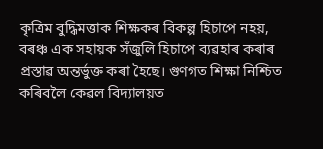কৃত্ৰিম বুদ্ধিমত্তাক শিক্ষকৰ বিকল্প হিচাপে নহয়, বৰঞ্চ এক সহায়ক সঁজুলি হিচাপে ব্যৱহাৰ কৰাৰ প্ৰস্তাৱ অন্তৰ্ভুক্ত কৰা হৈছে। গুণগত শিক্ষা নিশ্চিত কৰিবলৈ কেৱল বিদ্যালয়ত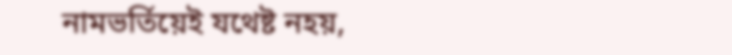নামভৰ্তিয়েই যথেষ্ট নহয়,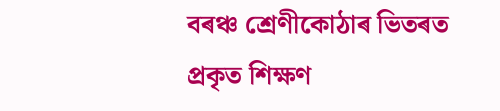বৰঞ্চ শ্ৰেণীকোঠাৰ ভিতৰত প্ৰকৃত শিক্ষণ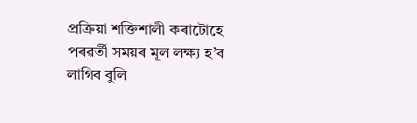প্ৰক্ৰিয়া শক্তিশালী কৰাটোহে পৰৱৰ্তী সময়ৰ মূল লক্ষ্য হ’ব লাগিব বুলি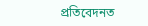প্ৰতিবেদনত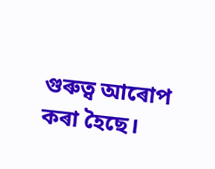গুৰুত্ব আৰোপ কৰা হৈছে।